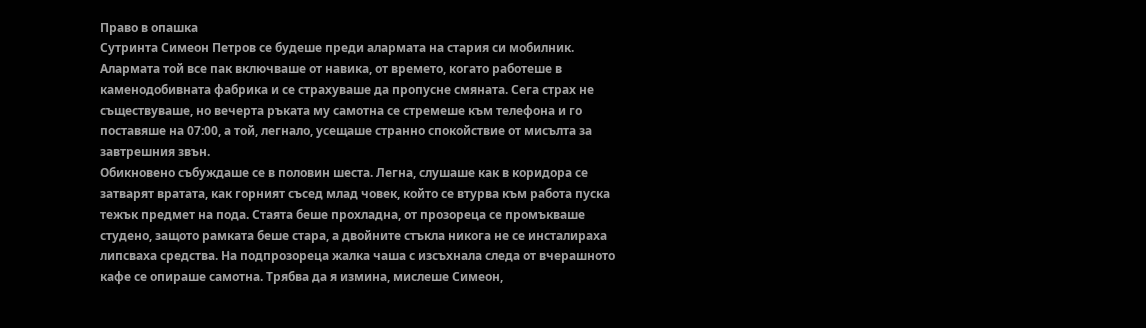Право в опашка
Сутринта Симеон Петров се будеше преди алармата на стария си мобилник. Алармата той все пак включваше от навика, от времето, когато работеше в каменодобивната фабрика и се страхуваше да пропусне смяната. Сега страх не съществуваше, но вечерта ръката му самотна се стремеше към телефона и го поставяше на 07:00, а той, легнало, усещаше странно спокойствие от мисълта за завтрешния звън.
Обикновено събуждаше се в половин шеста. Легна, слушаше как в коридора се затварят вратата, как горният съсед млад човек, който се втурва към работа пуска тежък предмет на пода. Стаята беше прохладна, от прозореца се промъкваше студено, защото рамката беше стара, а двойните стъкла никога не се инсталираха липсваха средства. На подпрозореца жалка чаша с изсъхнала следа от вчерашното кафе се опираше самотна. Трябва да я измина, мислеше Симеон,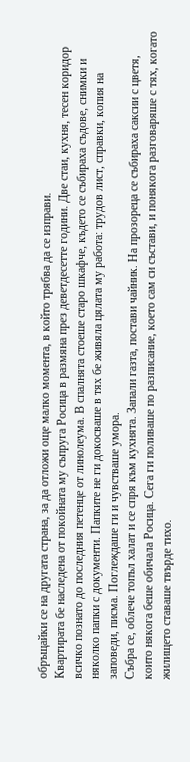обръщайки се на другата страна, за да отложи още малко момента, в който трябва да се изправи.
Квартирата бе наследена от покойната му съпруга Росица в размяна през деветдесетте години. Две стаи, кухня, тесен коридор всичко познато до последния петенце от линолеума. В спалнята стоеше старо шкафче, където се събираха съдове, снимки и няколко папки с документи. Папките не ги докосваше в тях бе живяла цялата му работа: трудов лист, справки, копия на заповеди, писма. Поглеждаше ги и чувстваше умора.
Събра се, облече топъл халат и се спря към кухнята. Запали газта, постави чайник. На прозореца се събираха саксии с цветя, които някога беше обичала Росица. Сега ги поливаше по разписание, което сам си състави, и понякога разговаряше с тях, когато жилището ставаше твърде тихо.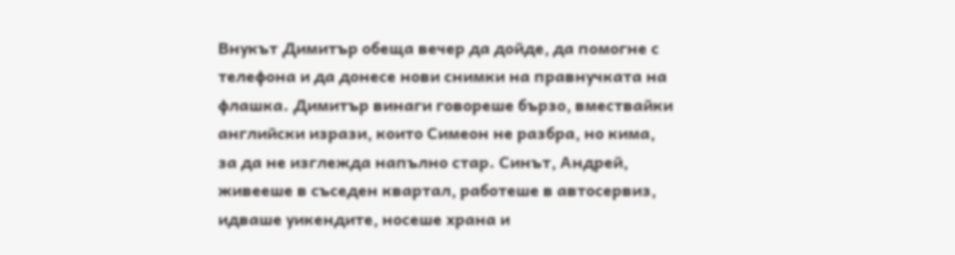Внукът Димитър обеща вечер да дойде, да помогне с телефона и да донесе нови снимки на правнучката на флашка. Димитър винаги говореше бързо, вмествайки английски изрази, които Симеон не разбра, но кима, за да не изглежда напълно стар. Синът, Андрей, живееше в съседен квартал, работеше в автосервиз, идваше уикендите, носеше храна и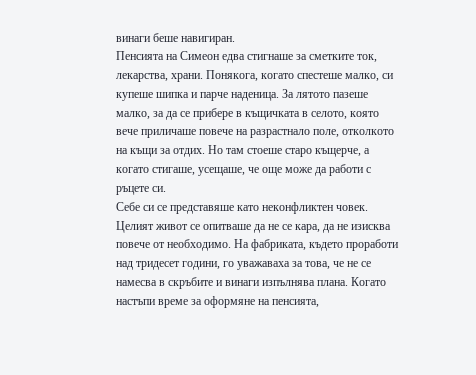винаги беше навигиран.
Пенсията на Симеон едва стигнаше за сметките ток, лекарства, храни. Понякога, когато спестеше малко, си купеше шипка и парче наденица. За лятото пазеше малко, за да се прибере в къщичката в селото, която вече приличаше повече на разрастнало поле, отколкото на къщи за отдих. Но там стоеше старо къщерче, а когато стигаше, усещаше, че още може да работи с ръцете си.
Себе си се представяше като неконфликтен човек. Целият живот се опитваше да не се кара, да не изисква повече от необходимо. На фабриката, където проработи над тридесет години, го уважаваха за това, че не се намесва в скръбите и винаги изпълнява плана. Когато настъпи време за оформяне на пенсията,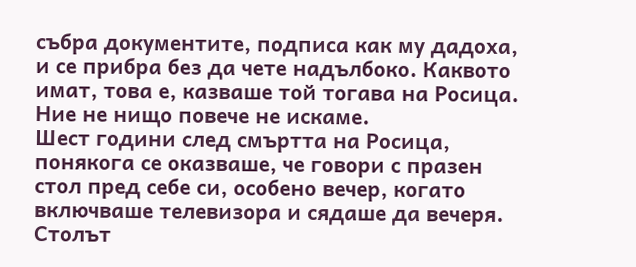събра документите, подписа как му дадоха, и се прибра без да чете надълбоко. Каквото имат, това е, казваше той тогава на Росица. Ние не нищо повече не искаме.
Шест години след смъртта на Росица, понякога се оказваше, че говори с празен стол пред себе си, особено вечер, когато включваше телевизора и сядаше да вечеря. Столът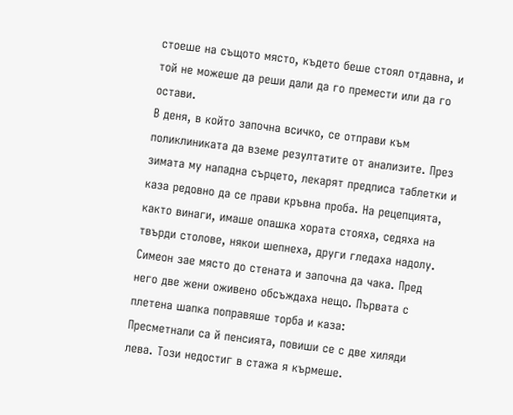стоеше на същото място, където беше стоял отдавна, и той не можеше да реши дали да го премести или да го остави.
В деня, в който започна всичко, се отправи към поликлиниката да вземе резултатите от анализите. През зимата му нападна сърцето, лекарят предписа таблетки и каза редовно да се прави кръвна проба. На рецепцията, както винаги, имаше опашка хората стояха, седяха на твърди столове, някои шепнеха, други гледаха надолу.
Симеон зае място до стената и започна да чака. Пред него две жени оживено обсъждаха нещо. Първата с плетена шапка поправяше торба и каза:
Пресметнали са й пенсията, повиши се с две хиляди лева. Този недостиг в стажа я кърмеше.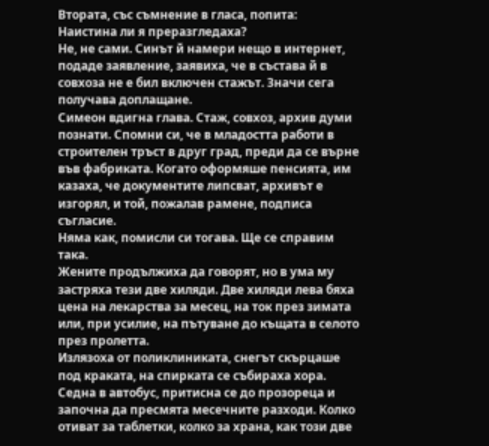Втората, със съмнение в гласа, попита:
Наистина ли я преразгледаха?
Не, не сами. Синът й намери нещо в интернет, подаде заявление, заявиха, че в състава й в совхоза не е бил включен стажът. Значи сега получава доплащане.
Симеон вдигна глава. Стаж, совхоз, архив думи познати. Спомни си, че в младостта работи в строителен тръст в друг град, преди да се върне във фабриката. Когато оформяше пенсията, им казаха, че документите липсват, архивът е изгорял, и той, пожалав рамене, подписа съгласие.
Няма как, помисли си тогава. Ще се справим така.
Жените продължиха да говорят, но в ума му застряха тези две хиляди. Две хиляди лева бяха цена на лекарства за месец, на ток през зимата или, при усилие, на пътуване до къщата в селото през пролетта.
Излязоха от поликлиниката, снегът скърцаше под краката, на спирката се събираха хора. Седна в автобус, притисна се до прозореца и започна да пресмята месечните разходи. Колко отиват за таблетки, колко за храна, как този две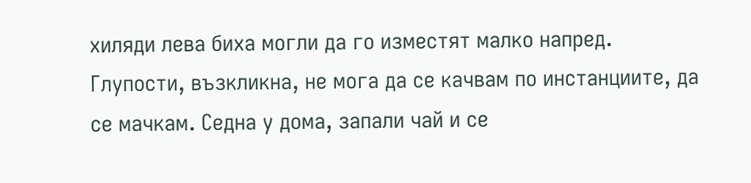хиляди лева биха могли да го изместят малко напред.
Глупости, възкликна, не мога да се качвам по инстанциите, да се мачкам. Седна у дома, запали чай и се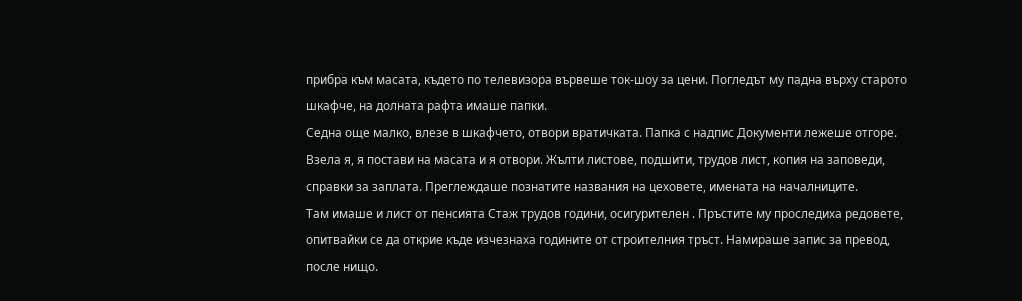прибра към масата, където по телевизора вървеше ток-шоу за цени. Погледът му падна върху старото шкафче, на долната рафта имаше папки.
Седна още малко, влезе в шкафчето, отвори вратичката. Папка с надпис Документи лежеше отгоре. Взела я, я постави на масата и я отвори. Жълти листове, подшити, трудов лист, копия на заповеди, справки за заплата. Преглеждаше познатите названия на цеховете, имената на началниците.
Там имаше и лист от пенсията Стаж трудов години, осигурителен . Пръстите му проследиха редовете, опитвайки се да открие къде изчезнаха годините от строителния тръст. Намираше запис за превод, после нищо.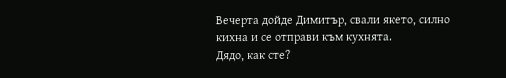Вечерта дойде Димитър, свали якето, силно кихна и се отправи към кухнята.
Дядо, как сте?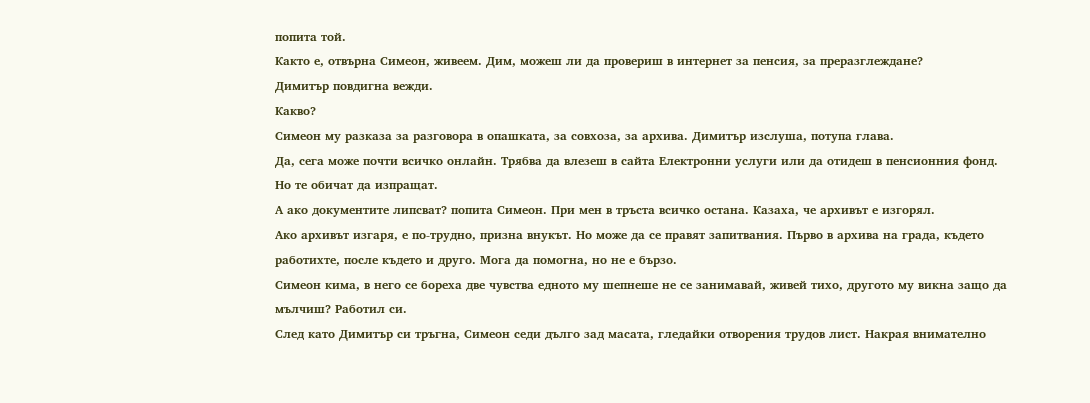попита той.
Както е, отвърна Симеон, живеем. Дим, можеш ли да провериш в интернет за пенсия, за преразглеждане?
Димитър повдигна вежди.
Какво?
Симеон му разказа за разговора в опашката, за совхоза, за архива. Димитър изслуша, потупа глава.
Да, сега може почти всичко онлайн. Трябва да влезеш в сайта Електронни услуги или да отидеш в пенсионния фонд. Но те обичат да изпращат.
А ако документите липсват? попита Симеон. При мен в тръста всичко остана. Казаха, че архивът е изгорял.
Ако архивът изгаря, е по-трудно, призна внукът. Но може да се правят запитвания. Първо в архива на града, където работихте, после където и друго. Мога да помогна, но не е бързо.
Симеон кима, в него се бореха две чувства едното му шепнеше не се занимавай, живей тихо, другото му викна защо да мълчиш? Работил си.
След като Димитър си тръгна, Симеон седи дълго зад масата, гледайки отворения трудов лист. Накрая внимателно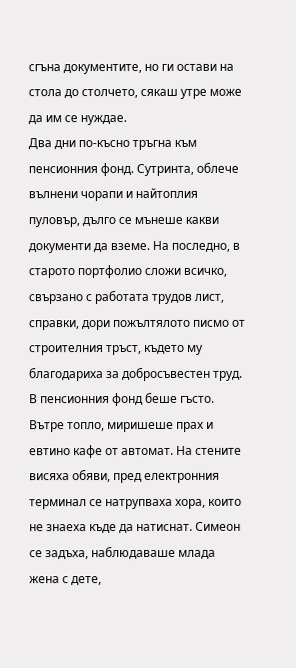сгъна документите, но ги остави на стола до столчето, сякаш утре може да им се нуждае.
Два дни по-късно тръгна към пенсионния фонд. Сутринта, облече вълнени чорапи и найтоплия пуловър, дълго се мънеше какви документи да вземе. На последно, в старото портфолио сложи всичко, свързано с работата трудов лист, справки, дори пожълтялото писмо от строителния тръст, където му благодариха за добросъвестен труд.
В пенсионния фонд беше гъсто. Вътре топло, миришеше прах и евтино кафе от автомат. На стените висяха обяви, пред електронния терминал се натрупваха хора, които не знаеха къде да натиснат. Симеон се задъха, наблюдаваше млада жена с дете,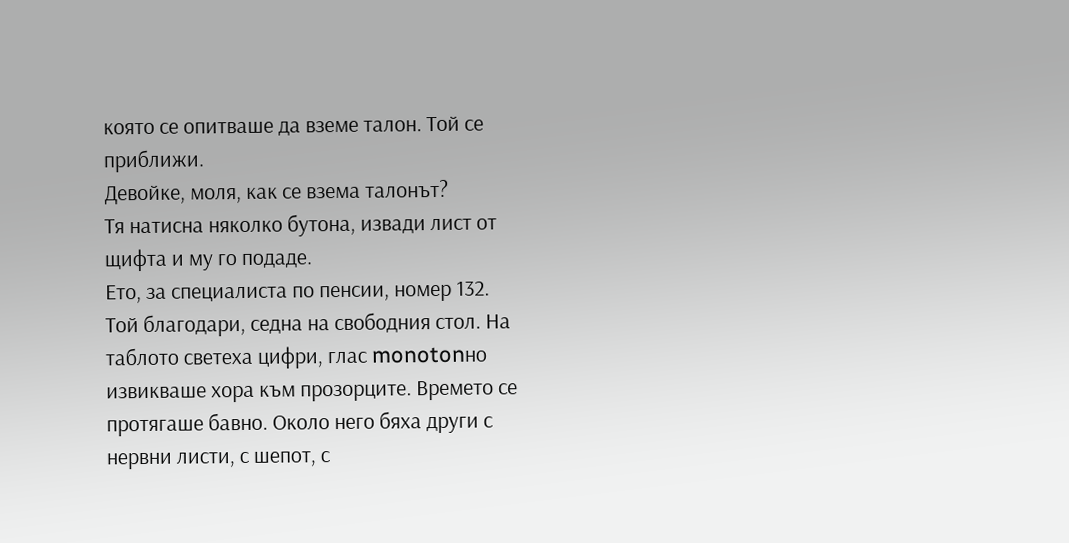която се опитваше да вземе талон. Той се приближи.
Девойке, моля, как се взема талонът?
Тя натисна няколко бутона, извади лист от щифта и му го подаде.
Ето, за специалиста по пенсии, номер 132.
Той благодари, седна на свободния стол. На таблото светеха цифри, глас monotonно извикваше хора към прозорците. Времето се протягаше бавно. Около него бяха други с нервни листи, с шепот, с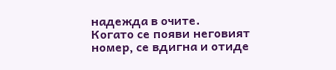надежда в очите.
Когато се появи неговият номер, се вдигна и отиде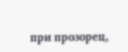при прозорец,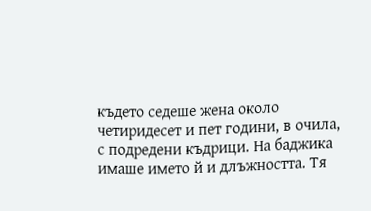където седеше жена около четиридесет и пет години, в очила, с подредени къдрици. На баджика имаше името й и длъжността. Тя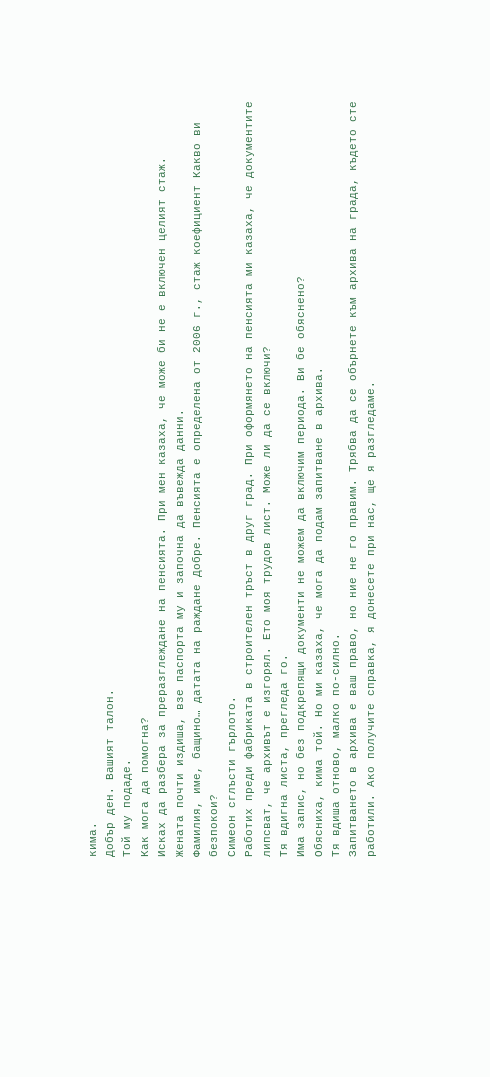кима.
Добър ден. Вашият талон.
Той му подаде.
Как мога да помогна?
Исках да разбера за преразглеждане на пенсията. При мен казаха, че може би не е включен целият стаж.
Жената почти издиша, взе паспорта му и започна да въвежда данни.
Фамилия, име, бащино… датата на раждане Добре. Пенсията е определена от 2006 г., стаж коефициент Какво ви безпокои?
Симеон сглъсти гърлото.
Работих преди фабриката в строителен тръст в друг град. При оформянето на пенсията ми казаха, че документите липсват, че архивът е изгорял. Ето моя трудов лист. Може ли да се включи?
Тя вдигна листа, прегледа го.
Има запис, но без подкрепящи документи не можем да включим периода. Ви бе обяснено?
Обясниха, кима той. Но ми казаха, че мога да подам запитване в архива.
Тя вдиша отново, малко по-силно.
Запитването в архива е ваш право, но ние не го правим. Трябва да се обърнете към архива на града, където сте работили. Ако получите справка, я донесете при нас, ще я разгледаме.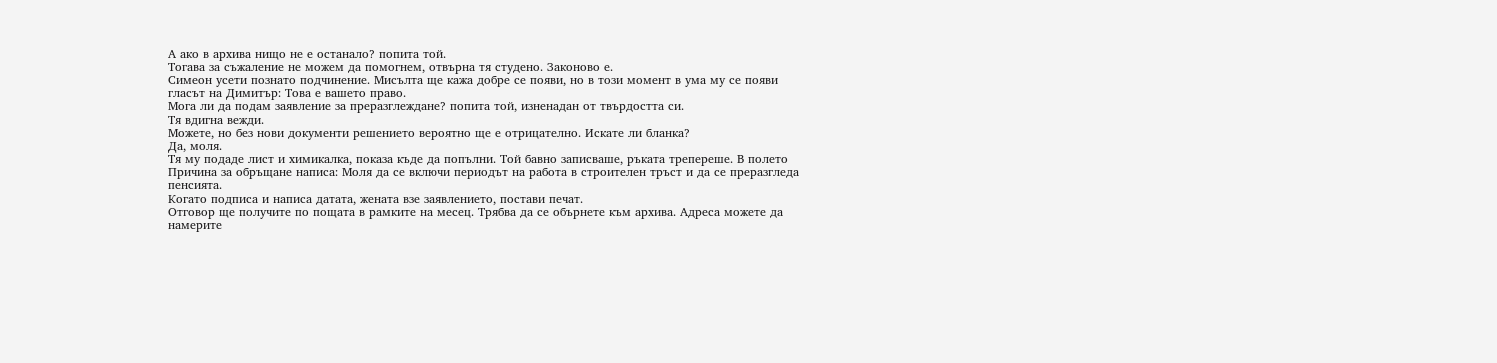А ако в архива нищо не е останало? попита той.
Тогава за съжаление не можем да помогнем, отвърна тя студено. Законово е.
Симеон усети познато подчинение. Мисълта ще кажа добре се появи, но в този момент в ума му се появи гласът на Димитър: Това е вашето право.
Мога ли да подам заявление за преразглеждане? попита той, изненадан от твърдостта си.
Тя вдигна вежди.
Можете, но без нови документи решението вероятно ще е отрицателно. Искате ли бланка?
Да, моля.
Тя му подаде лист и химикалка, показа къде да попълни. Той бавно записваше, ръката трепереше. В полето Причина за обръщане написа: Моля да се включи периодът на работа в строителен тръст и да се преразгледа пенсията.
Когато подписа и написа датата, жената взе заявлението, постави печат.
Отговор ще получите по пощата в рамките на месец. Трябва да се обърнете към архива. Адреса можете да намерите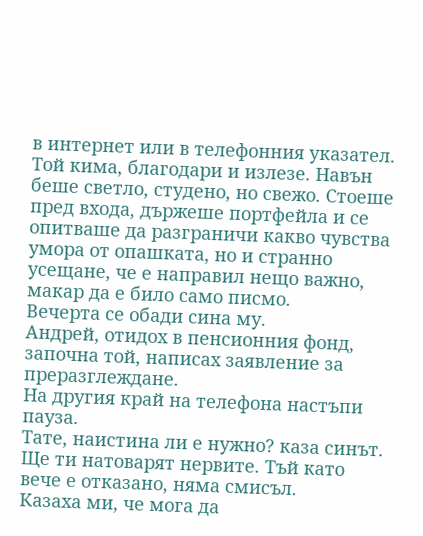в интернет или в телефонния указател.
Той кима, благодари и излезе. Навън беше светло, студено, но свежо. Стоеше пред входа, държеше портфейла и се опитваше да разграничи какво чувства умора от опашката, но и странно усещане, че е направил нещо важно, макар да е било само писмо.
Вечерта се обади сина му.
Андрей, отидох в пенсионния фонд, започна той, написах заявление за преразглеждане.
На другия край на телефона настъпи пауза.
Тате, наистина ли е нужно? каза синът. Ще ти натоварят нервите. Тъй като вече е отказано, няма смисъл.
Казаха ми, че мога да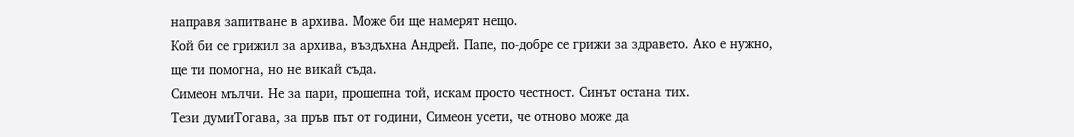направя запитване в архива. Може би ще намерят нещо.
Кой би се грижил за архива, въздъхна Андрей. Папе, по-добре се грижи за здравето. Ако е нужно, ще ти помогна, но не викай съда.
Симеон мълчи. Не за пари, прошепна той, искам просто честност. Синът остана тих.
Тези думиТогава, за пръв път от години, Симеон усети, че отново може да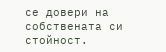се довери на собствената си стойност.